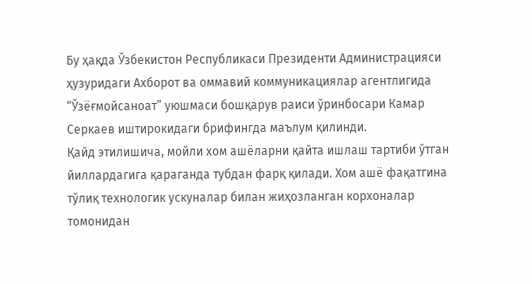Бу ҳақда Ўзбекистон Республикаси Президенти Администрацияси ҳузуридаги Ахборот ва оммавий коммуникациялар агентлигида “Ўзёғмойсаноат” уюшмаси бошқарув раиси ўринбосари Камар Серкаев иштирокидаги брифингда маълум қилинди.
Қайд этилишича, мойли хом ашёларни қайта ишлаш тартиби ўтган йиллардагига қараганда тубдан фарқ қилади. Хом ашё фақатгина тўлиқ технологик ускуналар билан жиҳозланган корхоналар томонидан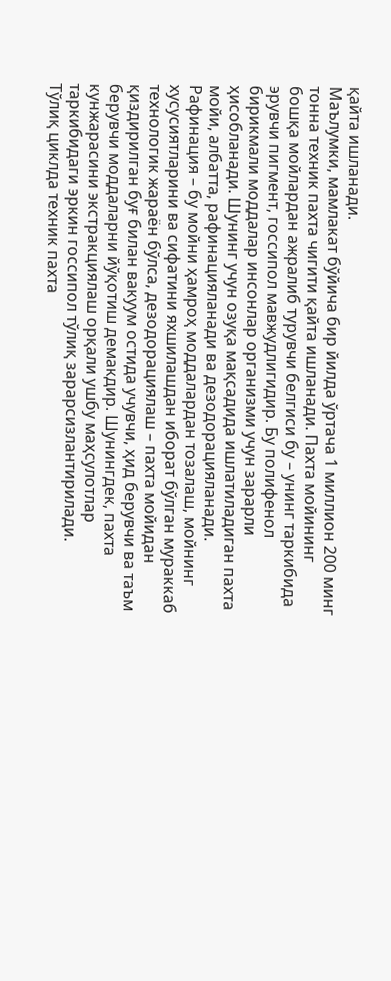қайта ишланади.
Маълумки, мамлакат бўйича бир йилда ўртача 1 миллион 200 минг тонна техник пахта чигити қайта ишланади. Пахта мойининг бошқа мойлардан ажралиб турувчи белгиси бу – унинг таркибида эрувчи пигмент, госсипол мавжудлигидир. Бу полифенол бирикмали моддалар инсонлар организми учун зарарли ҳисобланади. Шунинг учун озуқа мақсадида ишлатиладиган пахта мойи, албатта, рафинацияланади ва дезодорацияланади. Рафинация – бу мойни ҳамроҳ моддалардан тозалаш, мойнинг хусусиятларини ва сифатини яхшилашдан иборат бўлган мураккаб технологик жараён бўлса, дезодорациялаш – пахта мойидан қиздирилган буғ билан вакуум остида учувчи, ҳид берувчи ва таъм берувчи моддаларни йўқотиш демакдир. Шунингдек, пахта кунжарасини экстракциялаш орқали ушбу маҳсулотлар таркибидаги эркин госсипол тўлиқ зарарсизлантирилади.
Тўлиқ циклда техник пахта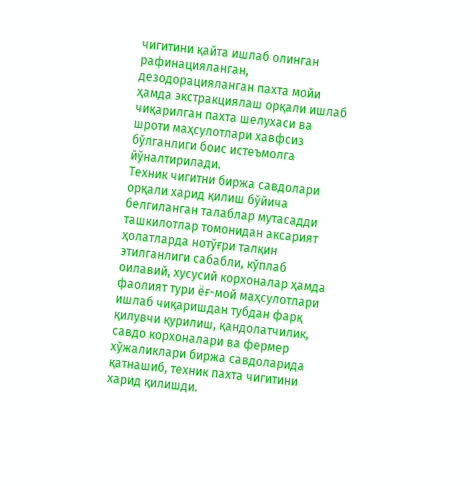чигитини қайта ишлаб олинган рафинацияланган, дезодорацияланган пахта мойи ҳамда экстракциялаш орқали ишлаб чиқарилган пахта шелухаси ва шроти маҳсулотлари хавфсиз бўлганлиги боис истеъмолга йўналтирилади.
Техник чигитни биржа савдолари орқали харид қилиш бўйича белгиланган талаблар мутасадди ташкилотлар томонидан аксарият ҳолатларда нотўғри талқин этилганлиги сабабли, кўплаб оилавий, хусусий корхоналар ҳамда фаолият тури ёғ-мой маҳсулотлари ишлаб чиқаришдан тубдан фарқ қилувчи қурилиш, қандолатчилик, савдо корхоналари ва фермер хўжаликлари биржа савдоларида қатнашиб, техник пахта чигитини харид қилишди.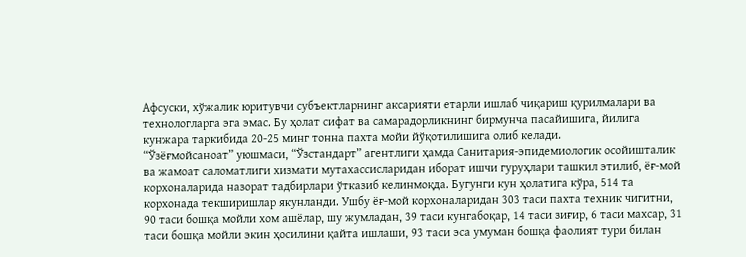Афсуски, хўжалик юритувчи субъектларнинг аксарияти етарли ишлаб чиқариш қурилмалари ва технологларга эга эмас. Бу ҳолат сифат ва самарадорликнинг бирмунча пасайишига, йилига кунжара таркибида 20-25 минг тонна пахта мойи йўқотилишига олиб келади.
“Ўзёғмойсаноат” уюшмаси, “Ўзстандарт” агентлиги ҳамда Санитария-эпидемиологик осойишталик ва жамоат саломатлиги хизмати мутахассисларидан иборат ишчи гуруҳлари ташкил этилиб, ёғ-мой корхоналарида назорат тадбирлари ўтказиб келинмоқда. Бугунги кун ҳолатига кўра, 514 та корхонада текширишлар якунланди. Ушбу ёғ-мой корхоналаридан 303 таси пахта техник чигитни, 90 таси бошқа мойли хом ашёлар, шу жумладан, 39 таси кунгабоқар, 14 таси зиғир, 6 таси махсар, 31 таси бошқа мойли экин ҳосилини қайта ишлаши, 93 таси эса умуман бошқа фаолият тури билан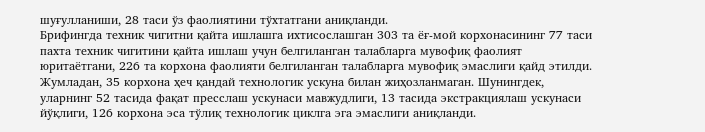шуғулланиши, 28 таси ўз фаолиятини тўхтатгани аниқланди.
Брифингда техник чигитни қайта ишлашга ихтисослашган 303 та ёғ-мой корхонасининг 77 таси пахта техник чигитини қайта ишлаш учун белгиланган талабларга мувофиқ фаолият юритаётгани, 226 та корхона фаолияти белгиланган талабларга мувофиқ эмаслиги қайд этилди. Жумладан, 35 корхона ҳеч қандай технологик ускуна билан жиҳозланмаган. Шунингдек, уларнинг 52 тасида фақат пресслаш ускунаси мавжудлиги, 13 тасида экстракциялаш ускунаси йўқлиги, 126 корхона эса тўлиқ технологик циклга эга эмаслиги аниқланди.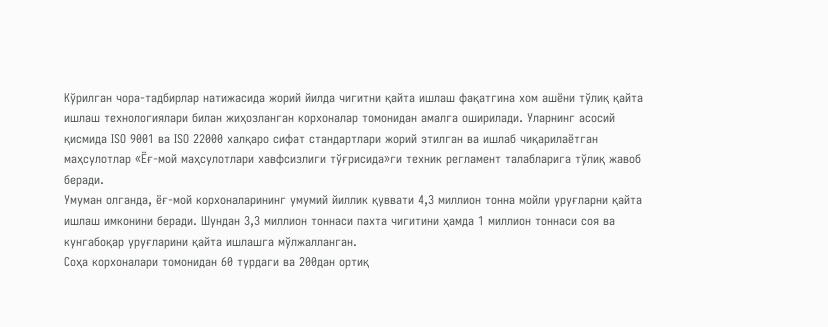Кўрилган чора-тадбирлар натижасида жорий йилда чигитни қайта ишлаш фақатгина хом ашёни тўлиқ қайта ишлаш технологиялари билан жиҳозланган корхоналар томонидан амалга оширилади. Уларнинг асосий қисмида ISO 9001 ва ISO 22000 халқаро сифат стандартлари жорий этилган ва ишлаб чиқарилаётган маҳсулотлар «Ёғ-мой маҳсулотлари хавфсизлиги тўғрисида»ги техник регламент талабларига тўлиқ жавоб беради.
Умуман олганда, ёғ-мой корхоналарининг умумий йиллик қуввати 4,3 миллион тонна мойли уруғларни қайта ишлаш имконини беради. Шундан 3,3 миллион тоннаси пахта чигитини ҳамда 1 миллион тоннаси соя ва кунгабоқар уруғларини қайта ишлашга мўлжалланган.
Соҳа корхоналари томонидан 60 турдаги ва 200дан ортиқ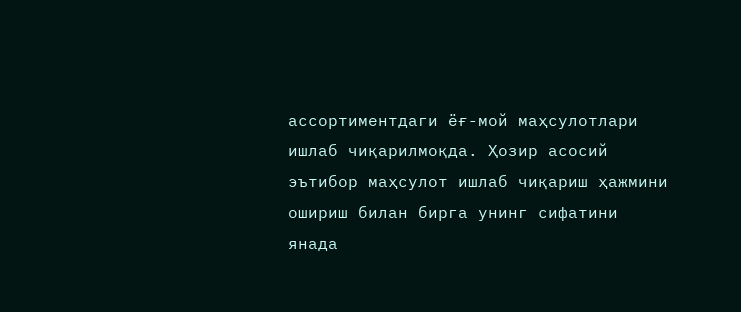ассортиментдаги ёғ-мой маҳсулотлари ишлаб чиқарилмоқда. Ҳозир асосий эътибор маҳсулот ишлаб чиқариш ҳажмини ошириш билан бирга унинг сифатини янада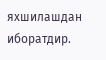яхшилашдан иборатдир.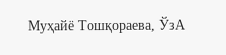Муҳайё Тошқораева, ЎзА